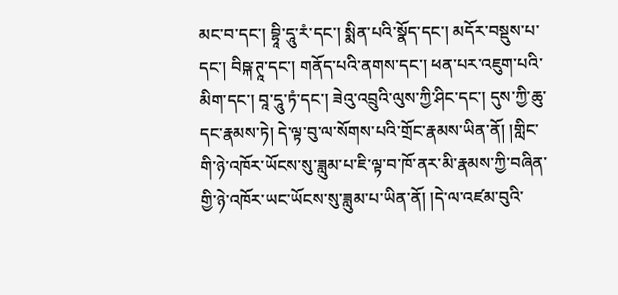མང་བ་དང་། བྷཱི་དཱུ་རཾ་དང་། སྨིན་པའི་སྣོད་དང་། མདོར་བསྡུས་པ་དང་། བིཥྐ་ཊཱ་དང་། གནོད་པའི་ནགས་དང་། ཕན་པར་འཇུག་པའི་མིག་དང་། བཱ་དཱུ་ཏཾ་དང་། ཟེའུ་འབྲུའི་ལུས་ཀྱི་ཤིང་དང་། དུས་ཀྱི་ཆུ་དང་རྣམས་ཏེ། དེ་ལྟ་བུ་ལ་སོགས་པའི་གྲོང་རྣམས་ཡིན་ནོ། །གླིང་གི་ཉེ་འཁོར་ཡོངས་སུ་ཟླུམ་པ་ཇི་ལྟ་བ་ཁོ་ནར་མི་རྣམས་ཀྱི་བཞིན་གྱི་ཉེ་འཁོར་ཡང་ཡོངས་སུ་ཟླུམ་པ་ཡིན་ནོ། །དེ་ལ་འཛམ་བུའི་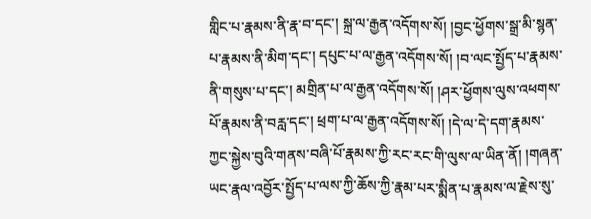གླིང་པ་རྣམས་ནི་རྣ་བ་དང་། སྐྲ་ལ་རྒྱན་འདོགས་སོ། །བྱང་ཕྱོགས་སྒྲ་མི་སྙན་པ་རྣམས་ནི་མིག་དང་། དཔུང་པ་ལ་རྒྱན་འདོགས་སོ། །བ་ལང་སྤྱོད་པ་རྣམས་ནི་གསུས་པ་དང་། མགྲིན་པ་ལ་རྒྱན་འདོགས་སོ། །ཤར་ཕྱོགས་ལུས་འཕགས་པོ་རྣམས་ནི་བརླ་དང་། ཕྲག་པ་ལ་རྒྱན་འདོགས་སོ། །དེ་ལ་དེ་དག་རྣམས་ཀྱང་སྐྱེས་བུའི་གནས་བཞི་པོ་རྣམས་ཀྱི་རང་རང་གི་ལུས་ལ་ཡིན་ནོ། །གཞན་ཡང་རྣལ་འབྱོར་སྤྱོད་པ་ལས་ཀྱི་ཆོས་ཀྱི་རྣམ་པར་སྨིན་པ་རྣམས་ལ་རྗེས་སུ་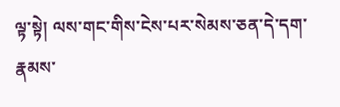ལྟ་སྟེ། ལས་གང་གིས་ངེས་པར་སེམས་ཅན་དེ་དག་རྣམས་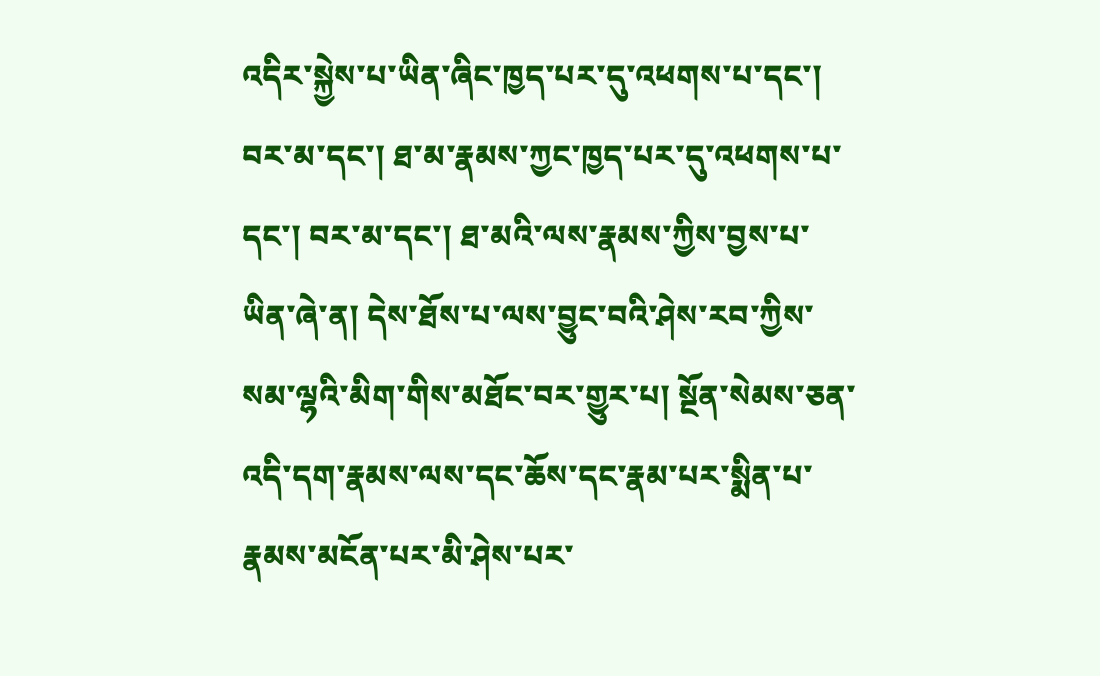འདིར་སྐྱེས་པ་ཡིན་ཞིང་ཁྱད་པར་དུ་འཕགས་པ་དང་། བར་མ་དང་། ཐ་མ་རྣམས་ཀྱང་ཁྱད་པར་དུ་འཕགས་པ་དང་། བར་མ་དང་། ཐ་མའི་ལས་རྣམས་ཀྱིས་བྱས་པ་ཡིན་ཞེ་ན། དེས་ཐོས་པ་ལས་བྱུང་བའི་ཤེས་རབ་ཀྱིས་སམ་ལྷའི་མིག་གིས་མཐོང་བར་གྱུར་པ། སྔོན་སེམས་ཅན་འདི་དག་རྣམས་ལས་དང་ཆོས་དང་རྣམ་པར་སྨིན་པ་རྣམས་མངོན་པར་མི་ཤེས་པར་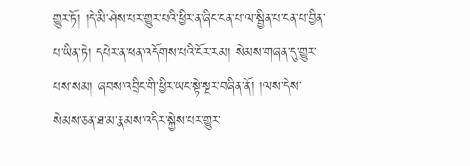གྱུར་ཏོ། །དེ་མི་ཤེས་པར་གྱུར་པའི་ཕྱིར་ན་ཞིང་ངན་པ་ལ་སྦྱིན་པ་ངན་པ་བྱིན་པ་ཡིན་ཏེ། དཔེར་ན་ཕན་འདོགས་པའི་ངོར་རམ། སེམས་གཞན་དུ་གྱུར་པས་སམ། ཞབས་འབྲིང་གི་ཕྱིར་ཡང་སྟེ་སྔར་བཞིན་ནོ། །ལས་དེས་སེམས་ཅན་ཐ་མ་རྣམས་འདིར་སྐྱེས་པར་གྱུར་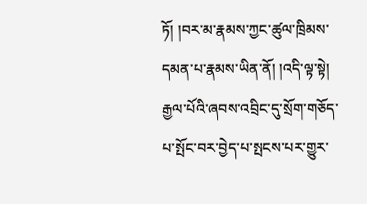ཏོ། །བར་མ་རྣམས་ཀྱང་ཚུལ་ཁྲིམས་དམན་པ་རྣམས་ཡིན་ནོ། །འདི་ལྟ་སྟེ། རྒྱལ་པོའི་ཞབས་འབྲིང་དུ་སྲོག་གཅོད་པ་སྤོང་བར་བྱེད་པ་སྤངས་པར་གྱུར་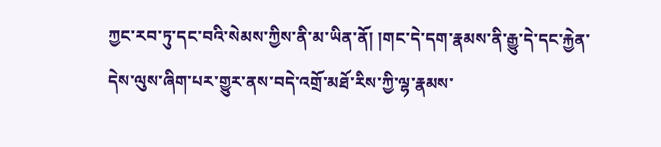ཀྱང་རབ་ཏུ་དང་བའི་སེམས་ཀྱིས་ནི་མ་ཡིན་ནོ། །གང་དེ་དག་རྣམས་ནི་རྒྱུ་དེ་དང་རྐྱེན་དེས་ལུས་ཞིག་པར་གྱུར་ནས་བདེ་འགྲོ་མཐོ་རིས་ཀྱི་ལྷ་རྣམས་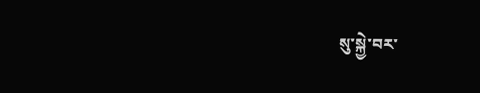སུ་སྐྱེ་བར་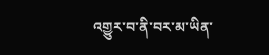འགྱུར་བ་ནི་བར་མ་ཡིན་